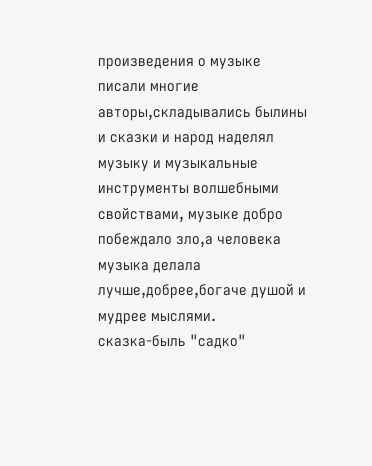произведения о музыке писали многие авторы,складывались былины и сказки и народ наделял музыку и музыкальные инструменты волшебными свойствами, музыке добро побеждало зло,а человека музыка делала лучше,добрее,богаче душой и мудрее мыслями.
сказка-быль "садко"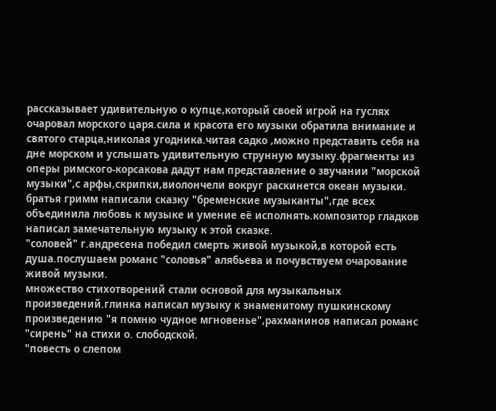рассказывает удивительную о купце,который своей игрой на гуслях очаровал морского царя.сила и красота его музыки обратила внимание и святого старца,николая угодника.читая садко ,можно представить себя на дне морском и услышать удивительную струнную музыку.фрагменты из оперы римского-корсакова дадут нам представление о звучании "морской музыки",с арфы,скрипки,виолончели вокруг раскинется океан музыки.
братья гримм написали сказку "бременские музыканты",где всех объединила любовь к музыке и умение её исполнять.композитор гладков написал замечательную музыку к этой сказке.
"соловей" г.андресена победил смерть живой музыкой,в которой есть душа.послушаем романс "соловья" алябьева и почувствуем очарование живой музыки.
множество стихотворений стали основой для музыкальных произведений.глинка написал музыку к знаменитому пушкинскому произведению "я помню чудное мгновенье",рахманинов написал романс "сирень" на стихи о. слободской.
"повесть о слепом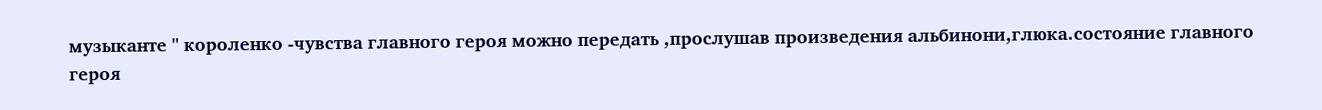музыканте " короленко -чувства главного героя можно передать ,прослушав произведения альбинони,глюка.состояние главного героя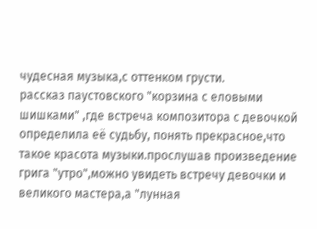чудесная музыка,с оттенком грусти.
рассказ паустовского "корзина с еловыми шишками" ,где встреча композитора с девочкой определила её судьбу, понять прекрасное,что такое красота музыки.прослушав произведение грига "утро",можно увидеть встречу девочки и великого мастера,а "лунная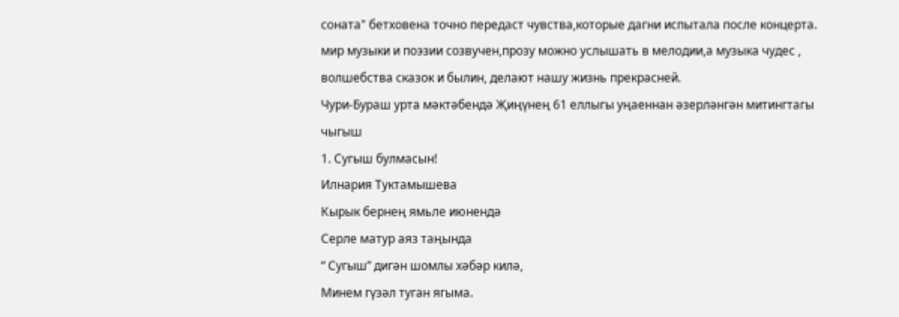соната" бетховена точно передаст чувства,которые дагни испытала после концерта.
мир музыки и поэзии созвучен,прозу можно услышать в мелодии,а музыка чудес , волшебства сказок и былин, делают нашу жизнь прекрасней.
Чури-Бураш урта мәктәбендә Җиңүнең 61 еллыгы уңаеннан әзерләнгән митингтагы чыгыш
1. Сугыш булмасын!
Илнария Туктамышева
Кырык бернең ямьле июнендә
Серле матур аяз таңында
“ Сугыш” дигән шомлы хәбәр килә,
Минем гүзәл туган ягыма.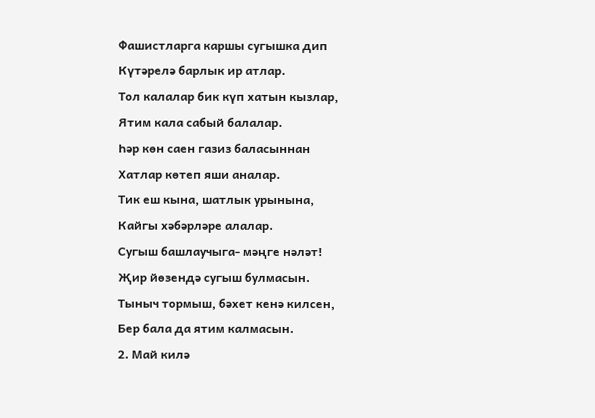Фашистларга каршы сугышка дип
Күтәрелә барлык ир атлар.
Тол калалар бик күп хатын кызлар,
Ятим кала сабый балалар.
Һәр көн саен газиз баласыннан
Хатлар көтеп яши аналар.
Тик еш кына, шатлык урынына,
Кайгы хәбәрләре алалар.
Сугыш башлаучыга- мәңге нәләт!
Җир йөзендә сугыш булмасын.
Тыныч тормыш, бәхет кенә килсен,
Бер бала да ятим калмасын.
2. Май килә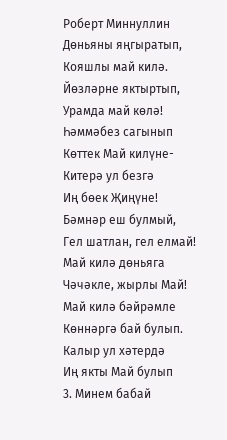Роберт Миннуллин
Дөньяны яңгыратып,
Кояшлы май килә.
Йөзләрне яктыртып,
Урамда май көлә!
Һәммәбез сагынып
Көттек Май килүне-
Китерә ул безгә
Иң бөек Җиңүне!
Бәмнәр еш булмый,
Гел шатлан, гел елмай!
Май килә дөньяга
Чәчәкле, жырлы Май!
Май килә бәйрәмле
Көннәргә бай булып.
Калыр ул хәтердә
Иң якты Май булып
3. Минем бабай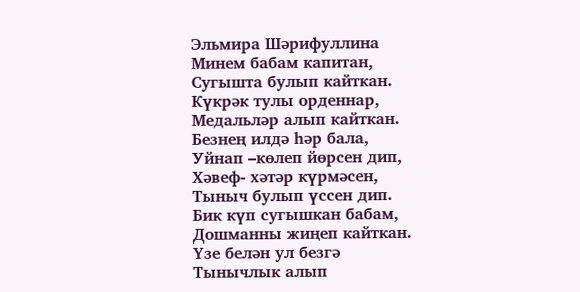Эльмира Шәрифуллина
Минем бабам капитан,
Сугышта булып кайткан.
Күкрәк тулы орденнар,
Медальләр алып кайткан.
Безнең илдә һәр бала,
Уйнап –көлеп йөрсен дип,
Хәвеф- хәтәр күрмәсен,
Тыныч булып үссен дип.
Бик күп сугышкан бабам,
Дошманны жиңеп кайткан.
Үзе белән ул безгә
Тынычлык алып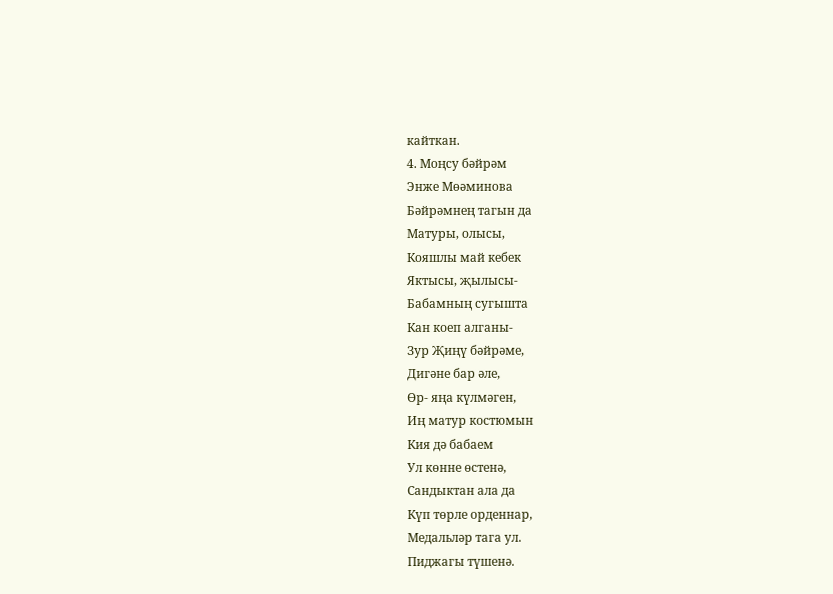кайткан.
4. Моңсу бәйрәм
Энже Мөәминова
Бәйрәмнең тагын да
Матуры, олысы,
Кояшлы май кебек
Яктысы, җылысы-
Бабамның сугышта
Кан коеп алганы-
Зур Җиңү бәйрәме,
Дигәне бар әле,
Өр- яңа күлмәген,
Иң матур костюмын
Кия дә бабаем
Ул көнне өстенә,
Сандыктан ала да
Күп төрле орденнар,
Медальләр тага ул.
Пиджагы түшенә.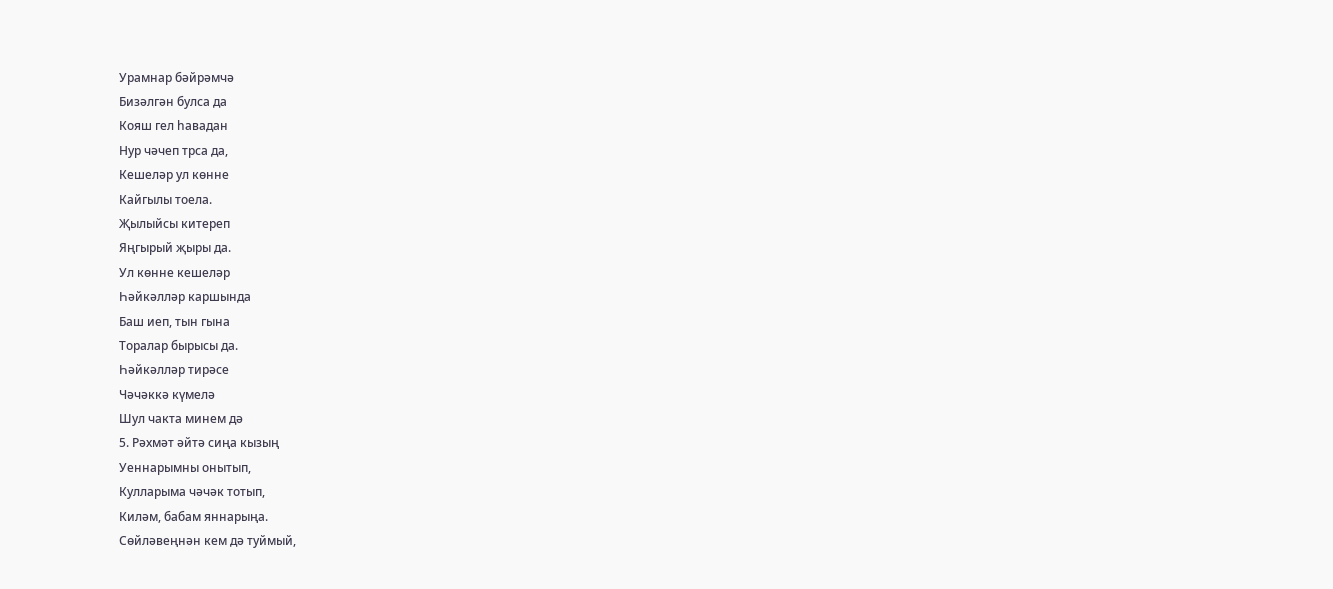Урамнар бәйрәмчә
Бизәлгән булса да
Кояш гел һавадан
Нур чәчеп трса да,
Кешеләр ул көнне
Кайгылы тоела.
Җылыйсы китереп
Яңгырый җыры да.
Ул көнне кешеләр
Һәйкәлләр каршында
Баш иеп, тын гына
Торалар бырысы да.
Һәйкәлләр тирәсе
Чәчәккә күмелә
Шул чакта минем дә
5. Рәхмәт әйтә сиңа кызың
Уеннарымны онытып,
Кулларыма чәчәк тотып,
Киләм, бабам яннарыңа.
Сөйләвеңнән кем дә туймый,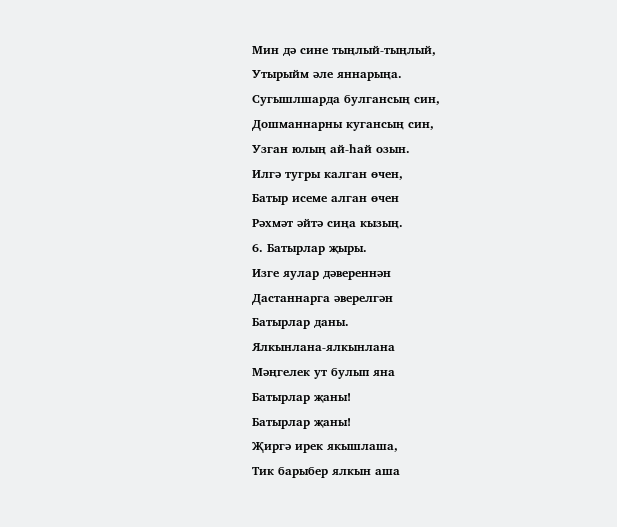Мин дә сине тыңлый-тыңлый,
Утырыйм әле яннарыңа.
Сугышлшарда булгансың син,
Дошманнарны кугансың син,
Узган юлың ай-һай озын.
Илгә тугры калган өчен,
Батыр исеме алган өчен
Рәхмәт әйтә сиңа кызың.
6. Батырлар җыры.
Изге яулар дәвереннән
Дастаннарга әверелгән
Батырлар даны.
Ялкынлана-ялкынлана
Мәңгелек ут булып яна
Батырлар җаны!
Батырлар җаны!
Җиргә ирек якышлаша,
Тик барыбер ялкын аша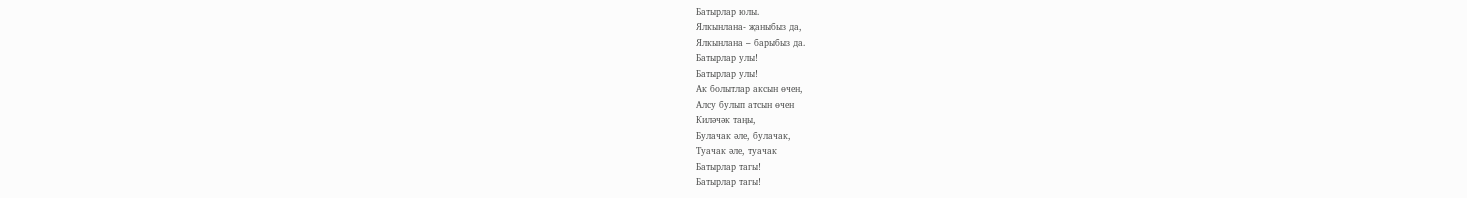Батырлар юлы.
Ялкынлана- җаныбыз да,
Ялкынлана – барыбыз да.
Батырлар улы!
Батырлар улы!
Ак болытлар аксын өчен,
Алсу булып атсын өчен
Киләчәк таңы,
Булачак әле, булачак,
Туачак әле, туачак
Батырлар тагы!
Батырлар тагы!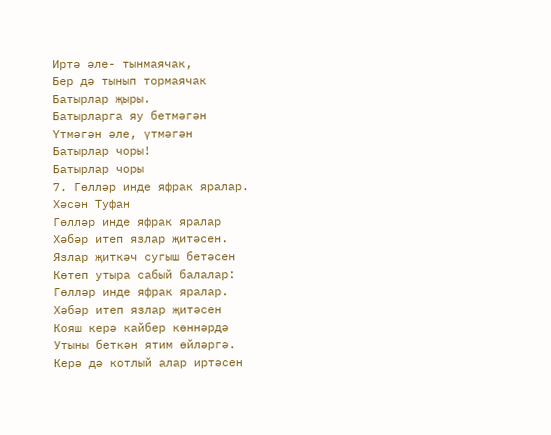Иртә әле- тынмаячак,
Бер дә тынып тормаячак
Батырлар җыры.
Батырларга яу бетмәгән
Үтмәгән әле, үтмәгән
Батырлар чоры!
Батырлар чоры
7. Гөлләр инде яфрак яралар.
Хәсән Туфан
Гөлләр инде яфрак яралар
Хәбәр итеп язлар җитәсен.
Язлар җиткәч сугыш бетәсен
Көтеп утыра сабый балалар:
Гөлләр инде яфрак яралар.
Хәбәр итеп язлар җитәсен
Кояш керә кайбер көннәрдә
Утыны беткән ятим өйләргә.
Керә дә котлый алар иртәсен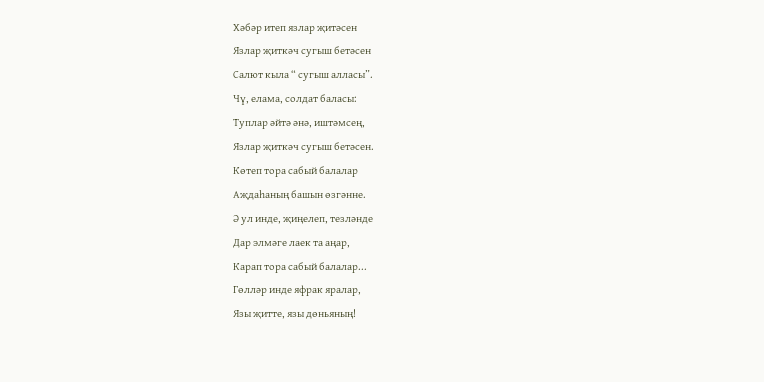Хәбәр итеп язлар җитәсен
Язлар җиткәч сугыш бетәсен
Салют кыла “ сугыш алласы”.
Чү, елама, солдат баласы:
Туплар әйтә әнә, иштәмсең,
Язлар җиткәч сугыш бетәсен.
Көтеп тора сабый балалар
Аҗдаһаның башын өзгәнне.
Ә ул инде, җиңелеп, тезләнде
Дар элмәге лаек та аңар,
Карап тора сабый балалар...
Гөлләр инде яфрак яралар,
Язы җитте, язы дөньяның!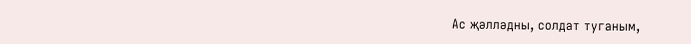Ас җәлләдны, солдат туганым,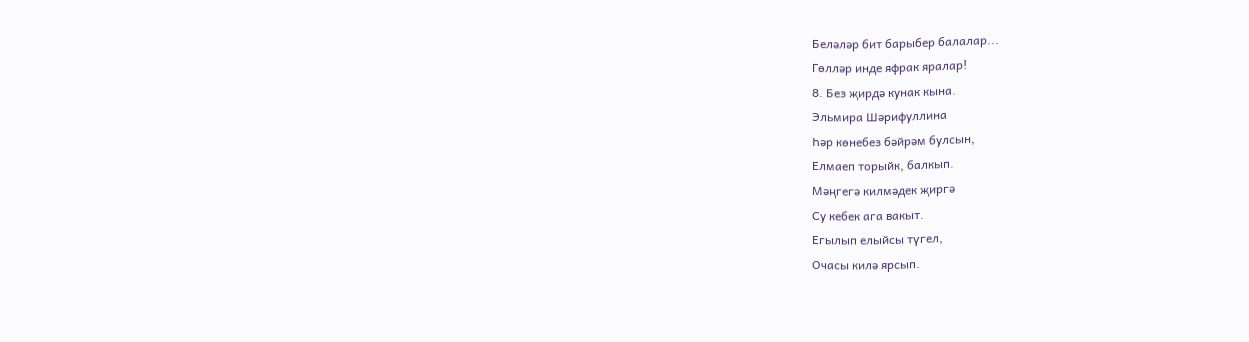Беләләр бит барыбер балалар...
Гөлләр инде яфрак яралар!
8. Без җирдә кунак кына.
Эльмира Шәрифуллина
Һәр көнебез бәйрәм булсын,
Елмаеп торыйк, балкып.
Мәңгегә килмәдек җиргә
Су кебек ага вакыт.
Егылып елыйсы түгел,
Очасы килә ярсып.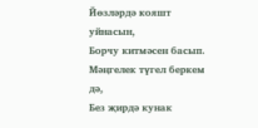Йөзләрдә кояшт уйнасын,
Борчу китмәсен басып.
Мәңгелек түгел беркем дә,
Без җирдә кунак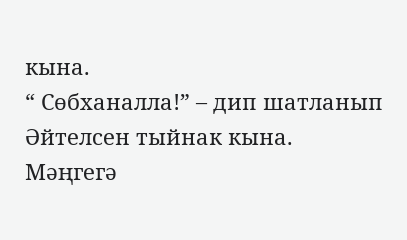кына.
“ Сөбханалла!” – дип шатланып
Әйтелсен тыйнак кына.
Мәңгегә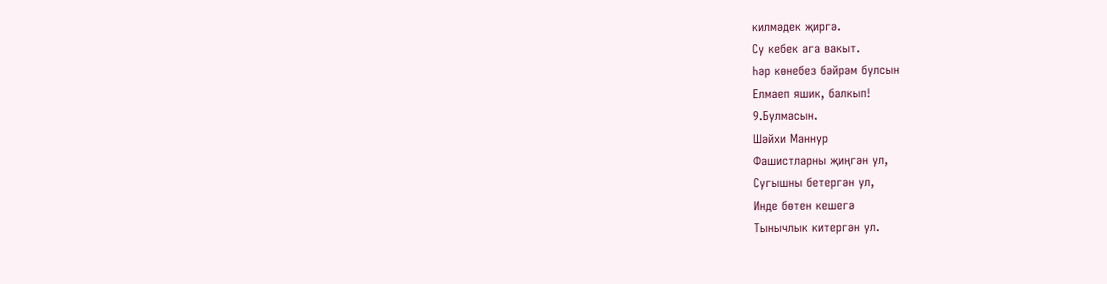килмәдек җиргә.
Су кебек ага вакыт.
Һәр көнебез бәйрәм булсын
Елмаеп яшик, балкып!
9.Булмасын.
Шәйхи Маннур
Фашистларны җиңгән ул,
Сугышны бетергән ул,
Инде бөтен кешегә
Тынычлык китергән ул.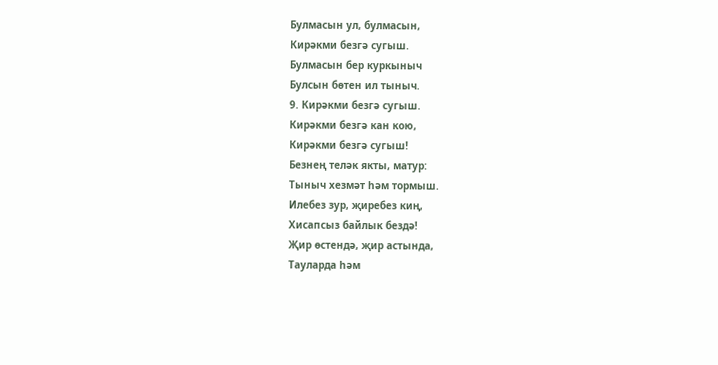Булмасын ул, булмасын,
Кирәкми безгә сугыш.
Булмасын бер куркыныч
Булсын бөтен ил тыныч.
9. Кирәкми безгә сугыш.
Кирәкми безгә кан кою,
Кирәкми безгә сугыш!
Безнең теләк якты, матур:
Тыныч хезмәт һәм тормыш.
Илебез зур, җиребез киң,
Хисапсыз байлык бездә!
Җир өстендә, җир астында,
Тауларда һәм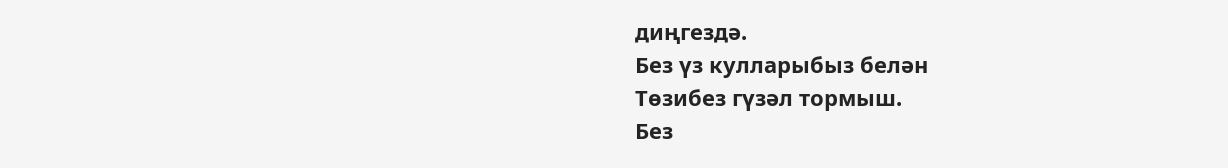диңгездә.
Без үз кулларыбыз белән
Төзибез гүзәл тормыш.
Без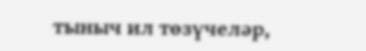тыныч ил төзүчеләр,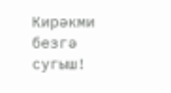Кирәкми безгә сугыш!